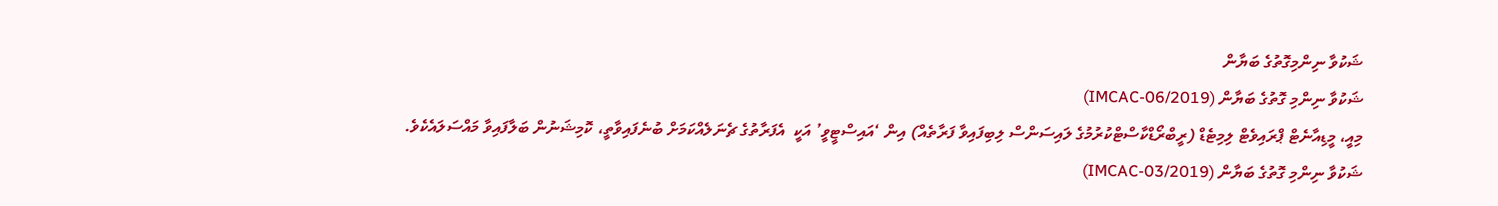ޝަކުވާ ނިންމިގޮތުގެ ބަޔާން
ޝަކުވާ ނިންމި ގޮތުގެ ބަޔާން (IMCAC-06/2019)
މިއީ، މީޑިއާނެޓް ޕްރައިވެޓް ލިމިޓެޑް (ރީބްރޯޑްކާސްޓްކުރުމުގެ ލައިސަންސް ލިބިފައިވާ ފަރާތެއް) އިން ‘އައިސްޓީވީ’ އަކީ  އެފަރާތުގެ ޗެނަލެއްކަމަށް ބުނެފައިވާތީ، ކޮމިޝަނުން ބަލާފައިވާ މައްސަލައެކެވެ.
ޝަކުވާ ނިންމި ގޮތުގެ ބަޔާން (IMCAC-03/2019)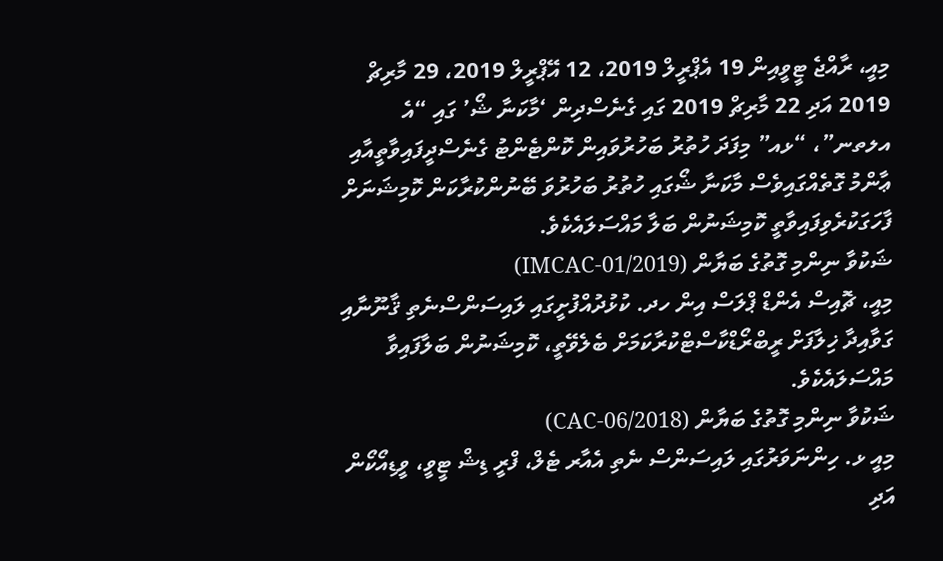މިއީ، ރާއްޖެ ޓީވީއިން 19 އެޕްރީލް 2019، 12 އޭޕްރީލް 2019، 29 މާރިޗް 2019 އަދި 22 މާރިޗް 2019 ގައި ގެނެސްދިން ‘މާކަނާ ޝޯ’ ގައި “އެ އލތނ”، “ޅއ” މިފަދަ ހުތުރު ބަހުރުވައިން ކޮންޓެންޓު ގެނެސްދީފައިވާތީއާއި ޢާންމު ގޮތެއްގައިވެސް މާކަނާ ޝޯގައި ހުތުރު ބަހުރުވަ ބޭނުންކުރާކަން ކޮމިޝަނަށް ފާހަގަކުރެވިފައިވާތީ ކޮމިޝަނުން ބަލާ މައްސަލައެކެވެ.
ޝަކުވާ ނިންމި ގޮތުގެ ބަޔާން (IMCAC-01/2019)
މިއީ، ޗޮއިސް އެންޑް ޕްލަސް އިން ހދ. ކުޅުދުއްފުށީގައި ލައިސަންސްނެތި ޤާނޫނާއި ގަވާއިދާ ޚިލާފަށް ރީބްރޯޑްކާސްޓްކުރާކަމަށް ބެލެވޭތީ، ކޮމިޝަނުން ބަލާފައިވާ މައްސަލައެކެވެ.
ޝަކުވާ ނިންމި ގޮތުގެ ބަޔާން (CAC-06/2018)
މިއީ ޅ. ހިންނަވަރުގައި ލައިސަންސް ނެތި އެއާރ ޓެލް، ފްރީ ޑިޝް ޓީވީ، ވީޑިއޯކޯން އަދި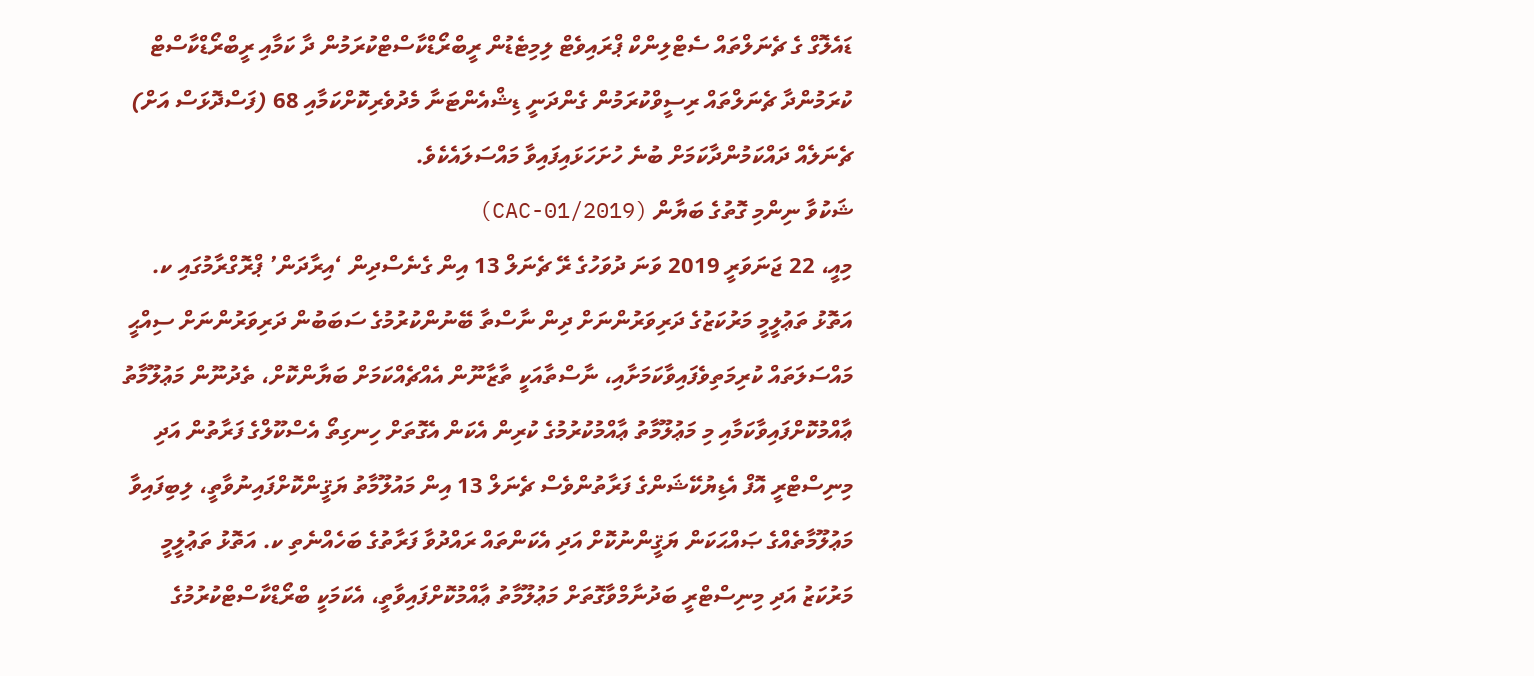ޑައެލޮގް ގެ ޗެނަލްތައް ސެޓްލިންކް ޕްރައިވެޓް ލިމިޓެޑުން ރީބްރޯޑްކާސްޓްކުރަމުން ދާ ކަމާއި ރީބްރޯޑްކާސްޓް ކުރަމުންދާ ޗެނަލްތައް ރިސީވްކުރަމުން ގެންދަނީ ޑިޝްއެންޓަނާ މެދުވެރިކޮށްކަމާއި 68 (ފަސްދޮޅަސް އަށް) ޗެނަލެއް ދައްކަމުންދާކަމަށް ބުނެ ހުށަހަޅައިފައިވާ މައްސަލައެކެވެ.
ޝަކުވާ ނިންމި ގޮތުގެ ބަޔާން (CAC-01/2019)
މިއީ، 22 ޖަނަވަރީ 2019 ވަނަ ދުވަހުގެ ރޭ ޗެނަލް 13 އިން ގެނެސްދިން ‘އިރާދަން’ ޕްރޮގްރާމުގައި ކ. އަތޮޅު ތަޢުލީމީ މަރުކަޒުގެ ދަރިވަރުންނަށް ދިން ނާސްތާ ބޭނުންކުރުމުގެ ސަބަބުން ދަރިވަރުންނަށް ސިއްޙީ މައްސަލަތައް ކުރިމަތިވެފައިވާކަމަށާއި، ނާސްތާއަކީ ތާޒާނޫން އެއްޗެއްކަމަށް ބަޔާންކޮށް، ތެދުނޫން މަޢުލޫމާތު ޢާއްމުކޮށްފައިވާކަމާއި މި މަޢުލޫމާތު ޢާއްމުކުރުމުގެ ކުރިން އެކަން އެގޮތަށް ހިނގިތޯ އެސްކޫލްގެ ފަރާތުން އަދި މިނިސްޓްރީ އޮފް އެޑިޔުކޭޝަންގެ ފަރާތުންވެސް ޗެނަލް 13 އިން މައުލޫމާތު ޔަޤީންކޮށްފައިނުވާތީ، ލިބިފައިވާ މަޢުލޫމާތެއްގެ ޞައްޙަކަން ޔަޤީންނުކޮށް އަދި އެކަންތައް ރައްދުވާ ފަރާތުގެ ބަހެއްނެތި ކ. އަތޮޅު ތަޢުލީމީ މަރުކަޒު އަދި މިނިސްޓްރީ ބަދުނާމްވާގޮތަށް މަޢުލޫމާތު ޢާއްމުކޮށްފައިވާތީ، އެކަމަކީ ބްރޯޑްކާސްޓްކުރުމުގެ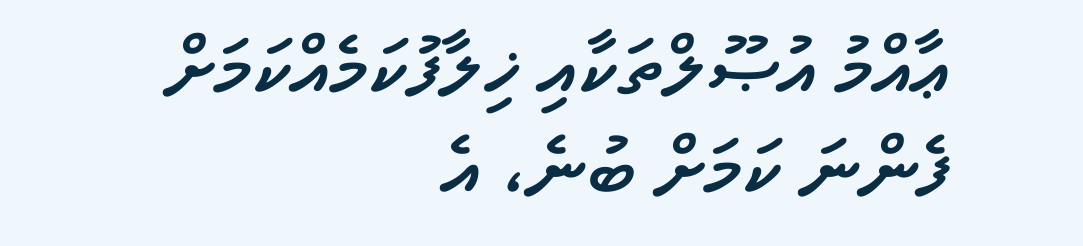ޢާއްމު އުޞޫލްތަކާއި ޚިލާފުކަމެއްކަމަށް ފެންނަ ކަމަށް ބުނެ، އެ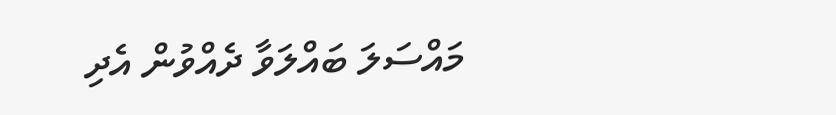މައްސަލަ ބައްލަވާ ދެއްވުން އެދި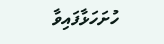ހުށަހަޅާފައިވާ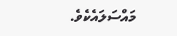މައްސަލައެކެވެ.